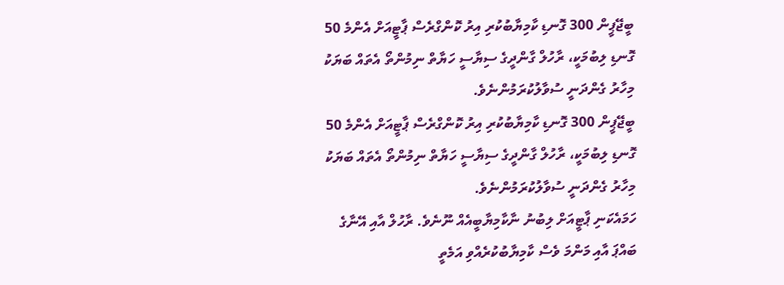ބީޖޭޕީން 300 ގޮނޑި ކާމިޔާބުކުރި އިރު ކޮންގްރެސް ޕާޓީއަށް އެންމެ 50 ގޮނޑި ލިބުމަކީ، ރާހުލް ގާންދީގެ ސިޔާސީ ހަޔާތް ނިމުންތޯ އެތައް ބަޔަކު މިހާރު ގެންދަނީ ސުވާލުކުރަމުންނެވެ.
ބީޖޭޕީން 300 ގޮނޑި ކާމިޔާބުކުރި އިރު ކޮންގްރެސް ޕާޓީއަށް އެންމެ 50 ގޮނޑި ލިބުމަކީ، ރާހުލް ގާންދީގެ ސިޔާސީ ހަޔާތް ނިމުންތޯ އެތައް ބަޔަކު މިހާރު ގެންދަނީ ސުވާލުކުރަމުންނެވެ.
ހަމައެކަނި ޕާޓީއަށް ލިބުނު ނާކާމިޔާބީއެއް ނޫނެވެ. ރާހުލް އާއި އޭނާގެ ބައްޕަ އާއި މަންމަ ވެސް ކާމިޔާބުކުރެއްވި އަމެތީ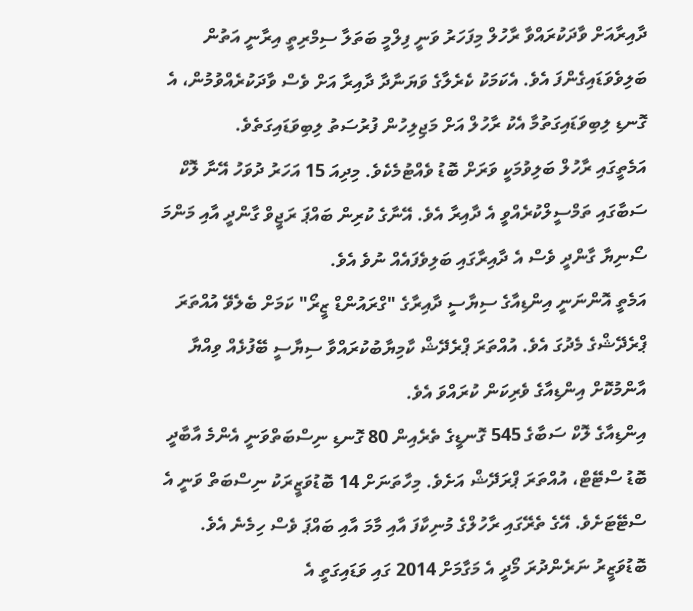ދާއިރާއަށް ވާދަކުރައްވާ ރާހުލް މިފަހަރު ވަނީ ފިލްމީ ބަތަލާ ސިމްރިތީ އިރާނީ އަތުން ބަލިވެވަޑައިގެންފަ އެވެ. އެކަމަކު ކެރެލާގެ ވަޔަނާދާ ދާއިރާ އަށް ވެސް ވާދަކުރެއްވުމުން، އެ ގޮނޑި ލިބިވަޑައިގަތުމާ އެކު ރާހުލް އަށް މަޖިލިހުން ފުރުސަތު ލިބިވަޑައިގަތެވެ.
އަމެތީގައި ރާހުލް ބަލިވުމަކީ ވަރަށް ބޮޑު ވެއްޓުމެކެވެ. މިދިއަ 15 އަހަރު ދުވަހު އޭނާ ލޮކް ސަބާގައި ތަމްސީލްކުރެއްވީ އެ ދާއިރާ އެވެ. އޭނާގެ ކުރިން ބައްޕަ ރަޖީވް ގާންދީ އާއި މަންމަ ސޯނިޔާ ގާންދީ ވެސް އެ ދާއިރާގައި ބަލިވެފައެއް ނުވެ އެވެ.
އަމެތީ އޮންނަނީ އިންޑިއާގެ ސިޔާސީ ދާއިރާގެ "ގްރައުންޑް ޒީރޯ" ކަމަށް ބެލެވޭ އުއްތަރަ ޕްރެދޭޝްގެ މެދުގަ އެވެ. އުއްތަރަ ޕްރެދޭޝް ކާމިޔާބުކުރައްވާ ސިޔާސީ ބޭފުޅެއް ވިއްޔާ އާންމުކޮށް އިންޑިއާގެ ވެރިކަން ކުރައްވަ އެވެ.
އިންޑިއާގެ ލޮކް ސަބާގެ 545 ގޮނޑީގެ ތެރެއިން 80 ގޮނޑި ނިސްބަތްވަނީ އެންމެ އާބާދީ ބޮޑު ސްޓޭޓް، އުއްތަރަ ޕްރަދޭޝް އަށެވެ. މިހާތަނަށް 14 ބޮޑުވަޒީރަކު ނިސްބަތް ވަނީ އެ ސްޓޭޓަށެވެ. އޭގެ ތެރޭގައި ރާހުލްގެ މުނިކާފަ އާއި މާމަ އާއި ބައްޕަ ވެސް ހިމެނެ އެވެ. ބޮޑުވަޒީރު ނަރެންދުރަ މޯދީ އެ މަގާމަށް 2014 ގައި ވަޑައިގަތީ އެ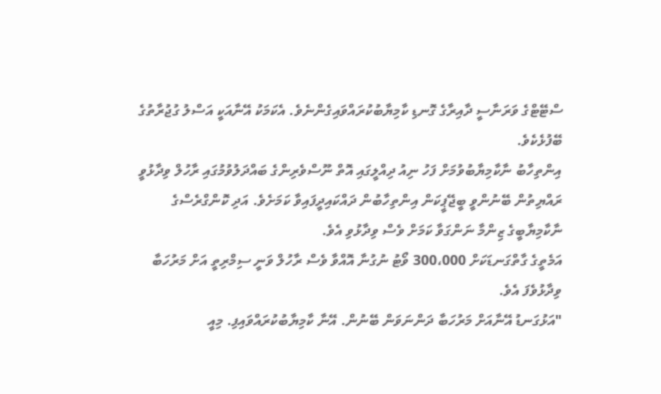ސްޓޭޓްގެ ވަރަނާސީ ދާއިރާގެ ގޮނޑި ކާމިޔާބުކުރައްވައިގެންނެވެ. އެކަމަކު އޭނާއަކީ އަސްލު ގުޖުރާތުގެ ބޭފުޅެކެވެ.
އިންތިހާބު ނާކާމިޔާބުވުމަށް ފަހު ނިއު ދިއްލީގައި އޮތް ނޫސްވެރިންގެ ބައްދަލުވުމުގައި ރާހުލް ވިދާޅުވީ ރައްޔިތުން ބޭނުންވީ ބީޖޭޕީކަން އިންތިހާބުން ދައްކައިދީފައިވާ ކަމަށެވެ. އަދި ކޮންގްރެސްގެ ނާކާމިޔާބީގެ ޒިންމާ ނަންގަވާ ކަމަށް ވެސް ވިދާޅުވި އެވެ.
އަމެތީގެ ގާތްގަނޑަކަށް 300،000 ވޯޓު ނުގުނާ އޮއްވާ ވެސް ރާހުލް ވަނީ ސިމްރިތީ އަށް މަރުހަބާ ވިދާޅުވެފަ އެވެ.
"އަޅުގަނޑު އޭނާއަށް މަރުހަބާ ދަންނަވަން ބޭނުން. އޭނާ ކާމިޔާބުކުރައްވައިފި. މިއީ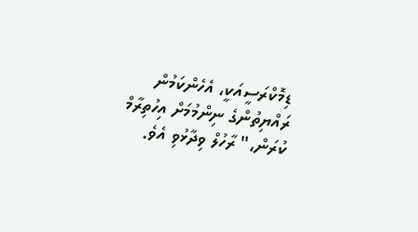ޑިމޮކްރަސީއަކީ، އެހެންކަމުން ރައްޔިތުންގެ ނިންމުމަށް އިހުތިރާމް ކުރަން،" ރާހުލް ވިދާޅުވި އެވެ.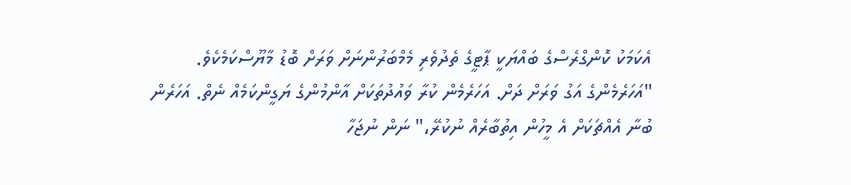އެކަމަކު ކޮންގްރެސްގެ ބައްޔަކީ ޕާޓީގެ ތެދުވެރި މެމްބަރުންނަށް ވަރަށް ބޮޑު މާޔޫސްކަމެކެވެ.
"އަހަރެމެންގެ އަގު ވަރަށް ދަށް. އަހަރެމެން ކުރާ ވައުދުތަކަށް އާންމުންގެ ޔަގީންކަމެއް ނެތް. އަހަރެން ބުނާ އެއްޗަކަށް އެ މީހުން އިތުބާރެއް ނުކުރޭ،" ނަން ނުޖަހާ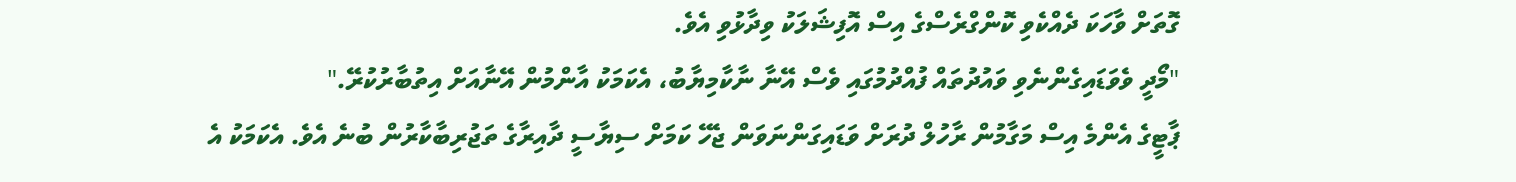ގޮތަށް ވާހަކަ ދެއްކެވި ކޮންގްރެސްގެ އިސް އޮފިޝަލަކު ވިދާޅުވި އެވެ.
"މޯދީ ވެވަޑައިގެންނެވި ވައުދުތައް ފުއްދުމުގައި ވެސް އޭނާ ނާކާމިޔާބު، އެކަމަކު އާންމުން އޭނާއަށް އިތުބާރުކުރޭ."
ޕާޓީގެ އެންމެ އިސް މަގާމުން ރާހުލް ދުރަށް ވަޑައިގަންނަވަން ޖެހޭ ކަމަށް ސިޔާސީ ދާއިރާގެ ތަޖުރިބާކާރުން ބުނެ އެވެ. އެކަމަކު އެ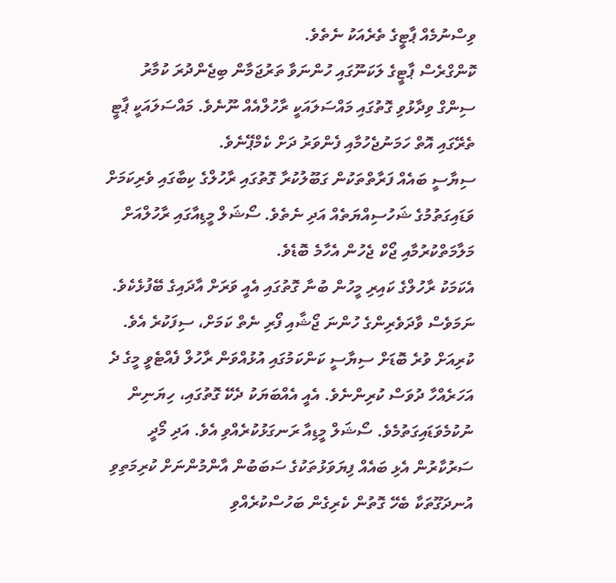ވިސްނުމެއް ޕާޓީގެ ތެރެއަކު ނެތެވެ.
ކޮންގްރެސް ޕާޓީގެ ލަކަނޫގައި ހުންނަވާ ތަރުޖަމާން ބިޖެންދުރަ ކުމާރު ސިންގް ވިދާޅުވި ގޮތުގައި މައްސަލައަކީ ރާހުލްއެއް ނޫނެވެ. މައްސަލައަކީ ޕާޓީ ތެރޭގައި އޮތް ހަމަނުޖެހުމާއި ފެންވަރު ދަށް ކެމްޕޭނެވެ.
ސިޔާސީ ބައެއް ފަރާތްތަކުން ގަބޫލުކުރާ ގޮތުގައި ރާހުލްގެ ކިބާގައި ވެރިކަމަށް ވަޑައިގަތުމުގެ ޝަހުސިއްޔަތެއް އަދި ނެތެވެ. ސޯޝަލް މީޑިއާގައި ރާހުލްއަށް މަލާމަތްކުރުމާއި ޖޯކް ޖެހުން އެހާމެ ބޮޑެވެ.
އެކަމަކު ރާހުލްގެ ކައިރި މީހުން ބުނާ ގޮތުގައި އެއީ ވަރަށް އާދައިގެ ބޭފުޅެކެވެ. ނަމަވެސް ވާދަވެރިންގެ ހުންނަ ޖޯޝާއި ފޯރި ނެތް ކަމަށް، ސިފަކުރެ އެވެ.
ކުރިއަށް ވުރެ ބޮޑަށް ސިޔާސީ ކަންކަމުގައި އުޅުއްވަން ރާހުލް ފެއްޓެވީ މީގެ ދެ އަހަރެއްހާ ދުވަސް ކުރިންނެވެ. އެއީ އެއްބަޔަކު ދެކޭ ގޮތުގައި، ހިޔަނިން ނުކުމެވަޑައިގަތުމެވެ. ސޯޝަލް މީޑިއާ ރަނގަޅުކުރެއްވި އެވެ. އަދި މޯދީ ސަރުކާރުން އެޅި ބައެއް ފިޔަވަޅުތަކުގެ ސަބަބުން އާންމުންނަށް ކުރިމަތިވި އުނދަގޫތަކާ ބެހޭ ގޮތުން ކެރިގެން ބަހުސްކުރެއްވި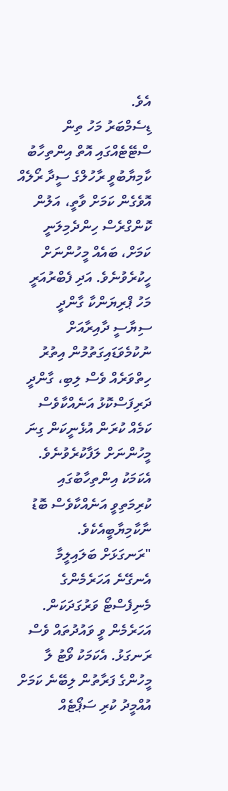އެވެ.
ޑިސެމްބަރު މަހު ތިން ސްޓޭޓެއްގައި އޮތް އިންތިހާބު ކާމިޔާބުވީ ރާހުލްގެ ސީދާ ރޯލެއް އޮވެގެން ކަމަށް ވާތީ، އަލުން ކޮންގްރެސް ހިންދެމިލަނީ ކަމަށް، ބައެއް މީހުންނަށް ހީކުރެވުނެވެ. އަދި ފެބްރުއަރީ މަހު ޕްރިޔަންކާ ގާންދީ ސިޔާސީ ދާއިރާއަށް ނުކުމެވަޑައިގަތުމުން އިތުރު ހިތްވަރެއް ވެސް ލިބި، ގާންދީ ދަރިފަސްކޮޅު އަނެއްކާވެސް ކަމެއް ކުރަން އުޅެނީކަން ގިނަ މީހުންނަށް ލަފާކުރެވުނެވެ.
އެކަމަކު އިންތިހާބުގައި ކުރިމަތިވީ އަނެއްކާވެސް ބޮޑު ނާކާމިޔާބީއެކެވެ.
"ރަނގަޅަށް ބަލައިލީމާ އެނގޭނެ އަހަރެމެންގެ މެނިފެސްޓޯ ވަރުގަދަކަން. އަހަރެމެން ވީ ވައުދުތައް ވެސް ރަނގަޅު. އެކަމަކު ވޯޓު ލާ މީހުންގެ ފަރާތުން ލިބޭނެ ކަމަށް އުއްމީދު ކުރި ސަޕޯޓެއް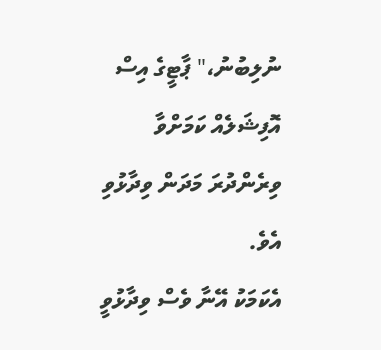ނުލިބުނު،" ޕާޓީގެ އިސް އޮފިޝަލެއް ކަމަށްވާ ވިރެންދުރަ މަދަން ވިދާޅުވި އެވެ.
އެކަމަކު އޭނާ ވެސް ވިދާޅުވީ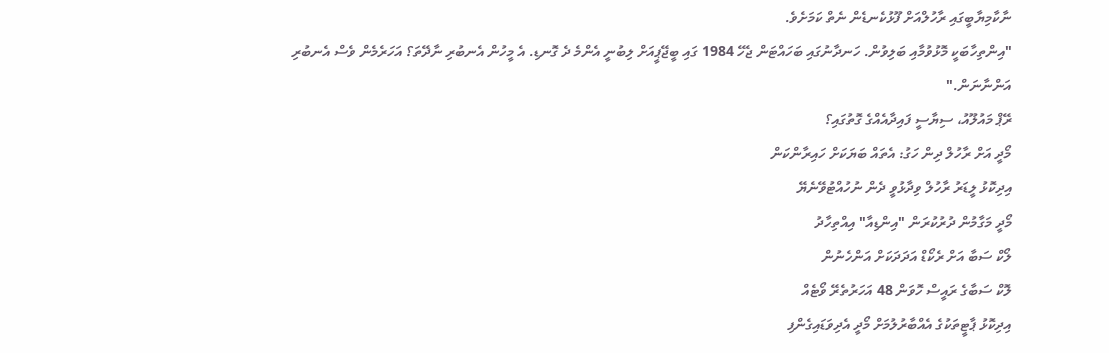ނާކާމިޔާބީގައި ރާހުލްއަށް ފޫޅުކެނޑެން ނެތް ކަމަށެވެ.
"އިންތިހާބަކީ މޮޅުވުމާއި ބަލިވުން. ހަނދާނުގައި ބަހައްޓަން ޖެހޭ 1984 ގައި ބީޖޭޕީއަށް ލިބުނީ އެންމެ ދެ ގޮނޑި. އެ މީހުން އެނބުރި ނާދޭތަ؟ އަހަރެމެން ވެސް އެނބުރި އަންނާނަން."
ރޭޕް މައުލޫއު، ސިޔާސީ ފައިދާއެއްގެ ގޮތުގައި؟
މޯދީ އަށް ރާހުލް ދިން ހަގު: އެތައް ބަޔަކަށް ހައިރާންކަން
އިދިކޮޅު ލީޑަރު ރާހުލް ވިދާޅުވީ ދެން ނުހުއްޓުވޭނެޔޭ
މޯދީ މަގާމުން ދުރުކުރަން "އިންޑިއާ" އިއްތިހާދު
ލޯކް ސަބާ އަށް ރެކޯޑް އަދަދަކަށް އަންހެނުން
ލޮކް ސަބާގެ ރައީސް ހޮވަން 48 އަހަރުތެރޭ ވޯޓެއް
އިދިކޮޅު ޕާޓީތަކުގެ އެއްބާރުލުމަށް މޯދީ އެދިވަޑައިގެންފި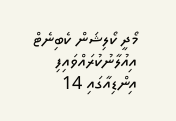މޯދީ ކޯލިޝަން ކެބިނެޓް އިއުލާނުކުރައްވައިފި
އިންޑިއާގައި 14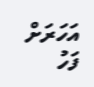އަހަރަށް ފަހު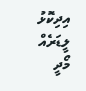އިދިކޮޅު ލީޑަރެއް
މޯދީ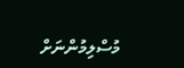މުސްލިމުންނަށް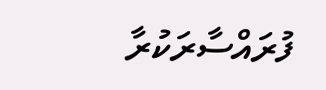ފުރައްސާރަކުރާ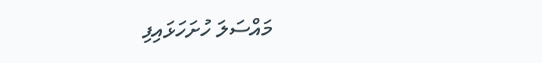މައްސަލަ ހުށަހަޅައިފި